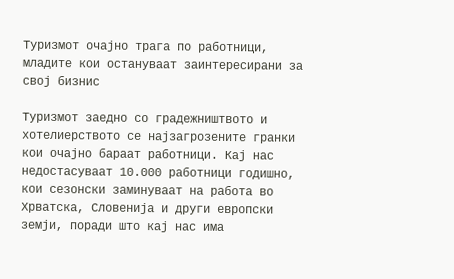Туризмот очајно трага по работници, младите кои остануваат заинтересирани за свој бизнис

Туризмот заедно со градежништвото и хотелиерството се најзагрозените гранки кои очајно бараат работници. Кај нас недостасуваат 10.000 работници годишно, кои сезонски заминуваат на работа во Хрватска, Словенија и други европски земји, поради што кај нас има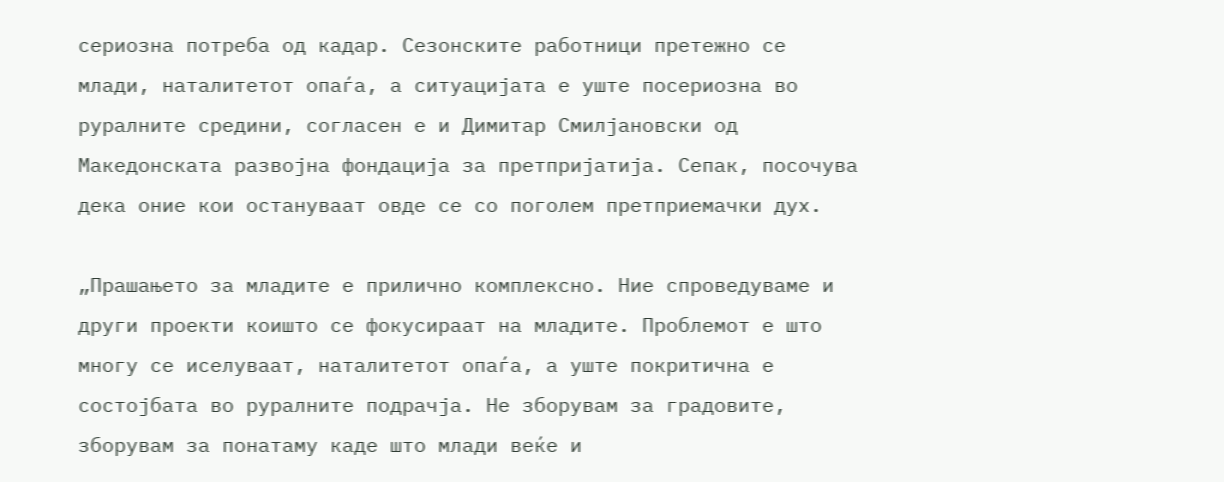сериозна потреба од кадар. Сезонските работници претежно се млади, наталитетот опаѓа, а ситуацијата е уште посериозна во руралните средини, согласен е и Димитар Смилјановски од Македонската развојна фондација за претпријатија. Сепак, посочува дека оние кои остануваат овде се со поголем претприемачки дух.

„Прашањето за младите е прилично комплексно. Ние спроведуваме и други проекти коишто се фокусираат на младите. Проблемот е што многу се иселуваат, наталитетот опаѓа, а уште покритична е состојбата во руралните подрачја. Не зборувам за градовите, зборувам за понатаму каде што млади веќе и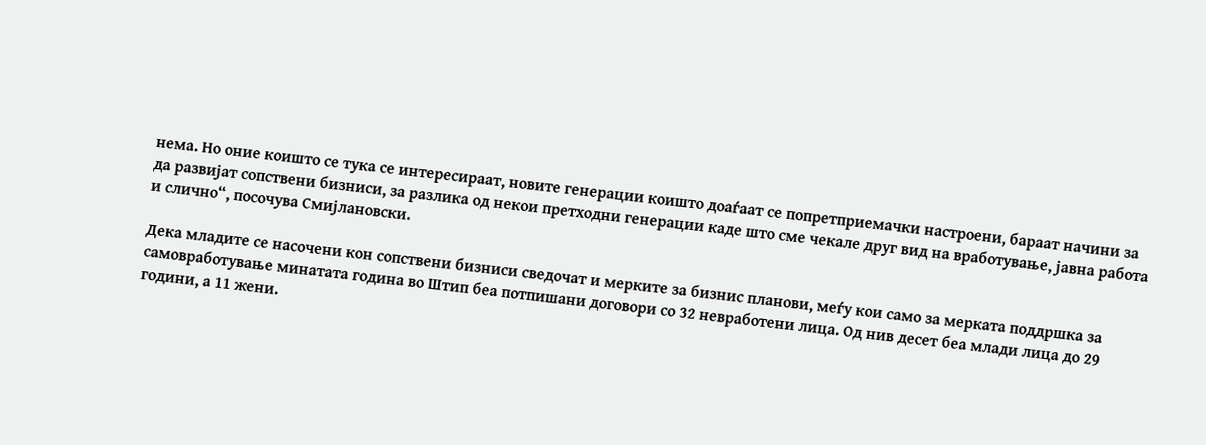нема. Но оние коишто се тука се интересираат, новите генерации коишто доаѓаат се попретприемачки настроени, бараат начини за да развијат сопствени бизниси, за разлика од некои претходни генерации каде што сме чекале друг вид на вработување, јавна работа и слично“, посочува Смијлановски.

Дека младите се насочени кон сопствени бизниси сведочат и мерките за бизнис планови, меѓу кои само за мерката поддршка за самовработување минатата година во Штип беа потпишани договори со 32 невработени лица. Од нив десет беа млади лица до 29 години, а 11 жени.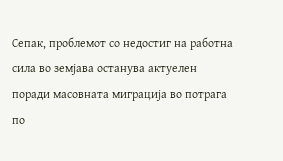Сепак, проблемот со недостиг на работна сила во земјава останува актуелен поради масовната миграција во потрага по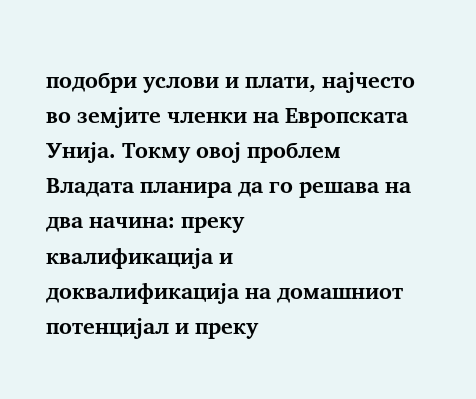подобри услови и плати, најчесто во земјите членки на Европската Унија. Токму овој проблем Владата планира да го решава на два начина: преку квалификација и доквалификација на домашниот потенцијал и преку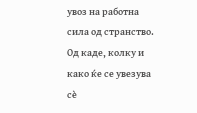увоз на работна сила од странство. Од каде, колку и како ќе се увезува сѐ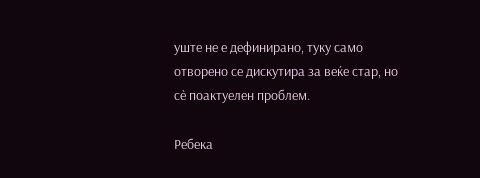уште не е дефинирано, туку само отворено се дискутира за веќе стар, но сѐ поактуелен проблем.

Ребека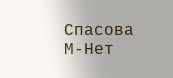Спасова М-Нет